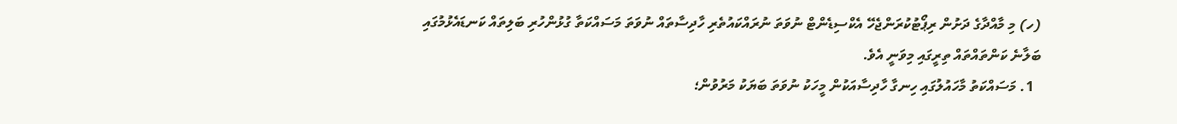(ހ) މި މާއްދާގެ ދަށުން ރިޕޯޓުކުރަންޖެހޭ އެކްސިޑެންޓް ނުވަތަ ނުރައްކައުތެރި ހާދިސާތައް ނުވަތަ މަސައްކަތާ ގުޅުންހުރި ބަލިތައް ކަނޑައެޅުމުގައި ބަލާނެ ކަންތައްތައް ތިރީގައި މިވަނީ އެވެ.
  1. މަސައްކަތު މާހައުލުގައި ހިނގާ ހާދިސާއަކުން މީހަކު ނުވަތަ ބަޔަކު މަރުވުން؛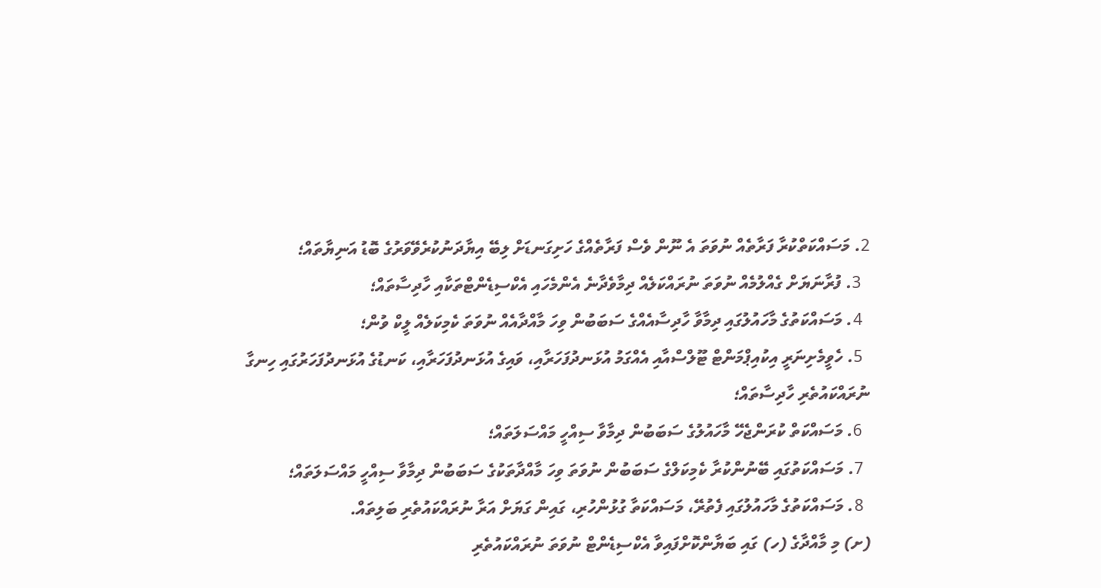2. މަސައްކަތްކުރާ ފަރާތެއް ނުވަތަ އެ ނޫން ވެސް ފަރާތެއްގެ ހަށިގަނޑަށް ލިބޭ އިޔާދަނުކުރެވޭވަރުގެ ބޮޑު އަނިޔާތައް؛
  3. ފުރާނަޔަށް ގެއްލުމެއް ނުވަތަ ނުރައްކަލެއް ދިމާވެދާނެ އެންމެހައި އެކްސިޑެންޓްތަކާއި ހާދިސާތައް؛
  4. މަސައްކަތުގެ މާހައުލުގައި ދިމާވާ ހާދިސާއެއްގެ ސަބަބުން ވިހަ މާއްދާއެއް ނުވަތަ ކެމިކަލެއް ލީކް ވުން؛
  5. ހެވީމެށިނަރީ އިކުއިޕްމަންޓް ޓޫލްސްއާއި އެއްގަމު އުޅަނދުފަހަރާއި، ވައިގެ އުޅަނދުފަހަރާއި، ކަނޑުގެ އުޅަނދުފަހަރުގައި ހިނގާ ނުރައްކައުތެރި ހާދިސާތައް؛
  6. މަސައްކަތް ކުރަންޖެހޭ މާހައުލުގެ ސަބަބުން ދިމާވާ ސިއްހީ މައްސަލަތައް؛
  7. މަސައްކަތުގައި ބޭނުންކުރާ ކެމިކަލްގެ ސަބަބުން ނުވަތަ ވިހަ މާއްދާތަކުގެ ސަބަބުން ދިމާވާ ސިއްހީ މައްސަލަތައް؛
  8. މަސައްކަތުގެ މާހައުލުގައި ފެތުރޭ، މަސައްކަތާ ގުޅުންހުރި، ގައިން ގަޔަށް އަރާ ނުރައްކައުތެރި ބަލިތައް.
(ށ) މި މާއްދާގެ (ހ) ގައި ބަޔާންކޮށްފައިވާ އެކްސިޑެންޓް ނުވަތަ ނުރައްކައުތެރި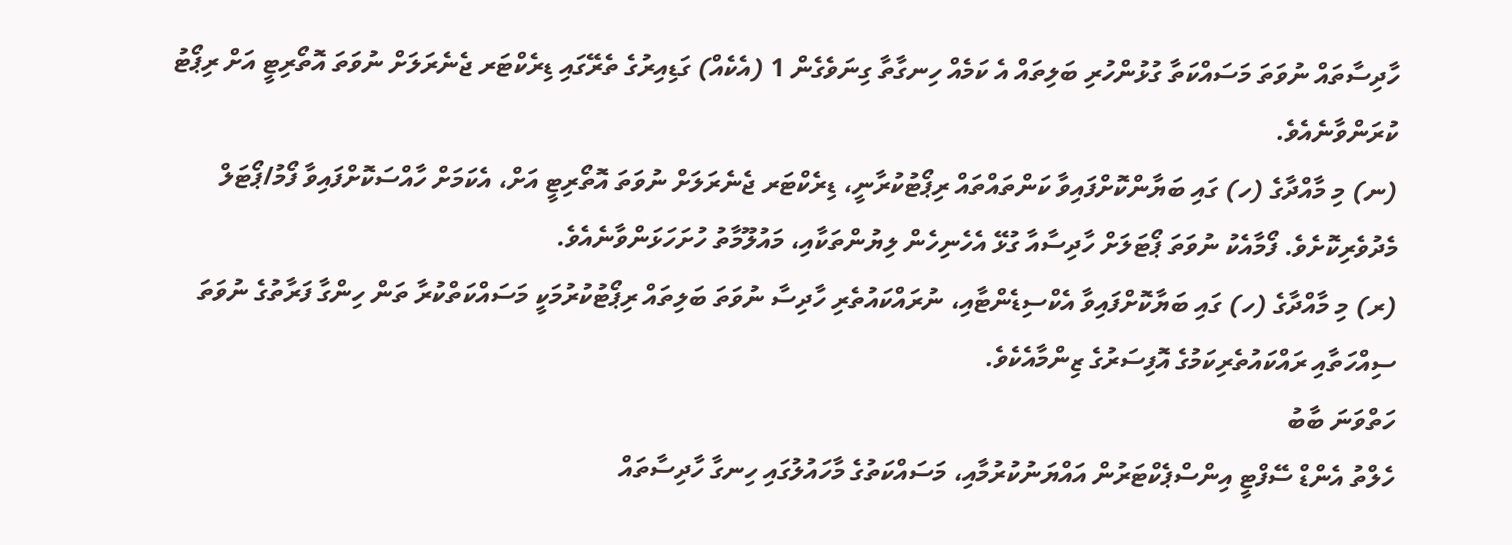ހާދިސާތައް ނުވަތަ މަސައްކަތާ ގުޅުންހުރި ބަލިތައް އެ ކަމެއް ހިނގާތާ ގިނަވެގެން 1 (އެކެއް) ގަޑިއިރުގެ ތެރޭގައި ޑިރެކްޓަރ ޖެނެރަލަށް ނުވަތަ އޮތޯރިޓީ އަށް ރިޕޯޓު ކުރަންވާނެއެވެ.
(ނ) މި މާއްދާގެ (ހ) ގައި ބަޔާންކޮށްފައިވާ ކަންތައްތައް ރިޕޯޓުކުރާނީ، ޑިރެކްޓަރ ޖެނެރަލަށް ނުވަތަ އޮތޯރިޓީ އަށް، އެކަމަށް ހާއްސަކޮށްފައިވާ ފޯމު/ޕޯޓަލް މެދުވެރިކޮށެވެ. ފޯމާއެކު ނުވަތަ ޕޯޓަލަށް ހާދިސާއާ ގުޅޭ އެހެނިހެން ލިޔުންތަކާއި، މައުލޫމާތު ހުށަހަޅަންވާނެއެވެ.
(ރ) މި މާއްދާގެ (ހ) ގައި ބަޔާކޮށްފައިވާ އެކްސިޑެންޓާއި، ނުރައްކައުތެރި ހާދިސާ ނުވަތަ ބަލިތައް ރިޕޯޓުކުރުމަކީ މަސައްކަތްކުރާ ތަން ހިންގާ ފަރާތުގެ ނުވަތަ ސިއްހަތާއި ރައްކައުތެރިކަމުގެ އޮފިސަރުގެ ޒިންމާއެކެވެ.
ހަތްވަނަ ބާބު
ހެލްތު އެންޑް ސޭފްޓީ އިންސްޕެކްޓަރުން އައްޔަނުކުރުމާއި، މަސައްކަތުގެ މާހައުލުގައި ހިނގާ ހާދިސާތައް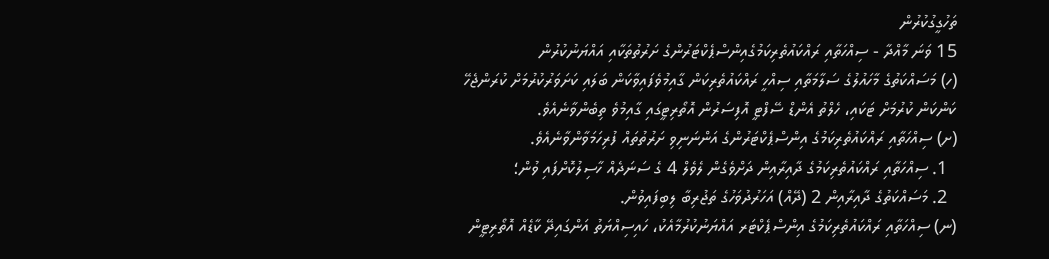ތަހުގީގުކުރުން
15 ވަނަ މާއްދާ - ސިއްހަތާއި ރައްކައުތެރިކަމުގެއިންސްޕެކްޓަރުންގެ ށަރުތުތަކާއި އައްޔަނުކުރުން
(ހ) މަސައްކަތުގެ މާހައުލުގެ ސަލާމަތާއި ސިއްހީ ރައްކައުތެރިކަން ގާއިމުވެފައިވާކަން ބަލައި ކަށަވަރުކުރުމަށް ކުރަންޖެހޭ ކަންކަން ކުރުމަށް ޓަކައި، ހެލްތު އެންޑް ސޭފްޓީ އޮފިސަރުން އޮތޯރިޓީގައި ގާއިމުވެ ތިބެންވާނެއެވެ.
(ށ) ސިއްހަތާއި ރައްކައުތެރިކަމުގެ އިންސްޕެކްޓަރުންގެ އަންނަނިވި ށަރުތުތައް ފުރިހަމަވާންވާނެއެވެ.
  1. ސިއްހަތާއި ރައްކައުތެރިކަމުގެ ދާއިރާއިން ދަށްވެގެން ލެވެލް 4 ގެ ސަނަދެއް ހާސިލުކޮށްފައި ވުން؛
  2. މަސައްކަތުގެ ދާއިރާއިން 2 (ދޭއް) އަހަރުދުވަހުގެ ތަޖުރިބާ ލިބިފައިވުން.
(ނ) ސިއްހަތާއި ރައްކައުތެރިކަމުގެ އިންސްޕެކްޓަރ އައްޔަނުކުރުމާއެކު، ހައިސިއްޔަތު އަންގައިދޭ ކާޑެއް އޮތޯރިޓީން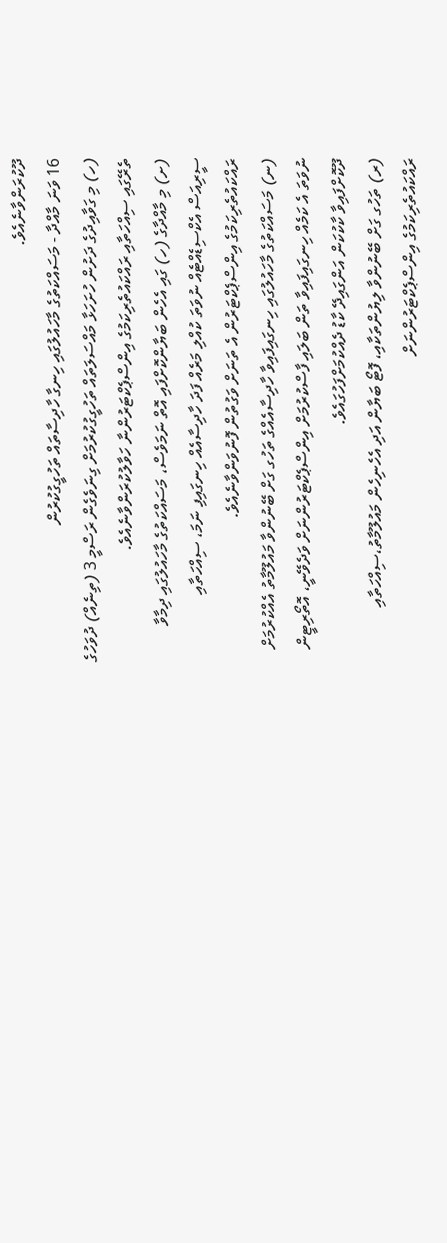ދޫކުރަންވާނެއެވެ.
16 ވަނަ މާއްދާ - މަސައްކަތުގެ މާހައުލުގައި ހިނގާ ހާދިސާތައް ތަހުގީގުކުރުން
(ހ) މި ގަވާއިދުގެ ދަށުން ހުށަހަޅާ މައްސަލަތައް ތަހުގީގުކުރުމަށް ގިނަވެގެން ރަސްމީ 3 (ތިނެއް) ދުވަހުގެ ތެރޭގައި ސިއްހަތާއި ރައްކައުތެރިކަމުގެ އިންސްޕެކްޓަރުންނާ ހަވާލުކުރަންވާނެއެވެ.
(ށ) މި މާއްދާގެ (ހ) ގައި އެހެން ބަޔާންކޮށްފައި އޮތް ނަމަވެސް، މަސައްކަތުގެ މާހައުލުގައި ދިމާވާ ސީރިއަސް އެކްސިޑެއްޓެއް ނުވަތަ ކުއްލި މަރެއް ފަދަ ހާދިސާއެއް ހިނގައިފި ނަމަ، ސިއްހަތާއި ރައްކައުތެރިކަމުގެ އިންސްޕެކްޓަރުން އެ ތަނަށް ވަގުތުން ފޮނުވަންވާނެއެވެ.
(ނ) މަސައްކަތުގެ މާހައުލުގައި ހިނގައިފައިވާ ހާދިސާއެއްގެ ތަހުގ ގަށް ބޭނުންވާ މައުލޫމާތު އެއްކުރުމަށް ނުވަތަ އެ ކަމެއް ހިނގައިފައިވާ ތަން ބަލައި ފާސްކުރުމަށް އިންސްޕެކްޓަރުންނަށް ވަދެވޭނީ، އޮތޯރިޓީން ދޫކޮށްފައިވާ ކާކުކަން އަންގައިދޭ ކާޑު ދެއްކުމަށްފަހުގައެވެ.
(ރ) ތަހުގ ގަށް ބޭނުންވާ ލިޔުންތަކާއި، ފޮޓޯ ބަޔާން އަދި އެހެނިހެން މައުލޫމާތު،ސިއްހަތާއި ރައްކައުތެރިކަމުގެ އިންސްޕެކްޓަރުންނަށް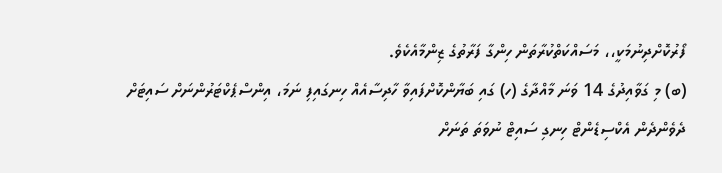ފޯރުކޮށްދިނުމަކީ،، މަސައްކަތްކުރާތަން ހިންގާ ފަރާތުގެ ޒިންމާއެކެވެ.
(ބ) މި ގަވާއިދުގެ 14 ވަނަ މާއްދާގެ (ހ) ގައި ބަޔާންކޮށްފައިވާ ހާދިސާއެއް ހިނގައިފި ނަމަ، އިންސްޕެކްޓަރުންނަށް ސައިޓަށް ދެވެންދެން އެކްސިޑެންޓް ހިނގި ސައިޓް ނުވަތަ ތަނަށް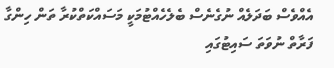އެއްވެސް ބަދަލެއް ނުގެނެސް ބެލެހެއްޓުމަކީ މަސައްކަތްކުރާ ތަން ހިންގާ ފަރާތް ނުވަތަ ސައިޓުގައި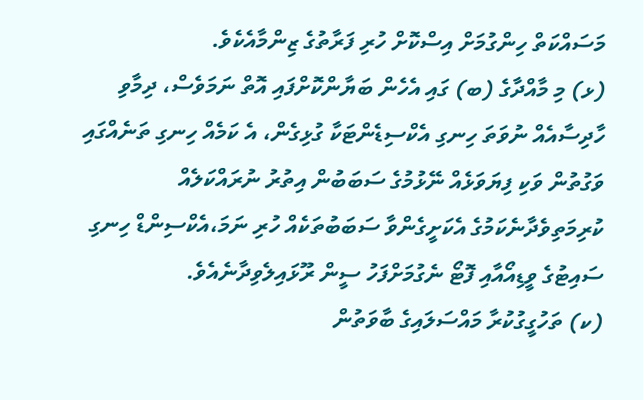މަސައްކަތް ހިންގުމަށް އިސްކޮށް ހުރި ފަރާތުގެ ޒިންމާއެކެވެ.
(ޅ) މި މާއްދާގެ (ބ) ގައި އެހެން ބަޔާންކޮށްފައި އޮތް ނަމަވެސް، ދިމާވި ހާދިސާއެއް ނުވަތަ ހިނގި އެކްސިޑެންޓަކާ ގުޅިގެން، އެ ކަމެއް ހިނގި ތަނެއްގައި ވަގުތުން ވަކި ފިޔަވަޅެއް ނޭޅުމުގެ ސަބަބުން އިތުރު ނުރައްކަލެއް ކުރިމަތިވެދާނެކަމުގެ އެކަށީގެންވާ ސަބަބުތަކެއް ހުރި ނަމަ،އެކްސިންޑް ހިނގި ސައިޓުގެ ވީޑިއޯއާއި ފޮޓޯ ނެގުމަށްފަހު ސީން ރޫޅައިލެވިދާނެއެވެ.
(ކ) ތަހުގީގުކުރާ މައްސަލައިގެ ބާވަތުން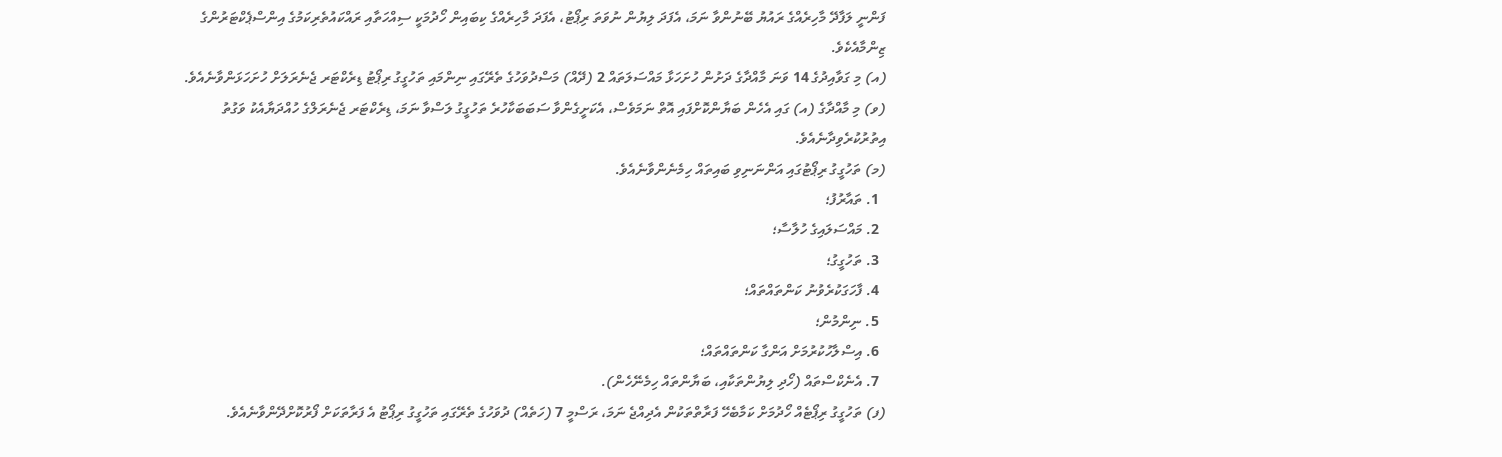ފަންނީ ލަފާދޭ މާހިރެއްގެ ރައުޔު ބޭނުންވާ ނަމަ، އެފަދަ ލިޔުން ނުވަތަ ރިޕޯޓު، އެފަދަ މާހިރެއްގެ ކިބައިން ހޯދުމަކީ ސިއްހަތާއި ރައްކައުތެރިކަމުގެ އިންސްޕެކްޓަރުންގެ ޒިންމާއެކެވެ.
(އ) މި ގަވާއިދުގެ 14 ވަނަ މާއްދާގެ ދަށުން ހުށަހަޅާ މައްސަލަތައް 2 (ދޭއް) މަސްދުވަހުގެ ތެރޭގައި ނިންމައި ތަހުގީގު ރިޕޯޓު ޑިރެކްޓަރ ޖެނެރަލަށް ހުށަހަޅަންވާނެއެވެ.
(ވ) މި މާއްދާގެ (އ) ގައި އެހެން ބަޔާންކޮށްފައި އޮތް ނަމަވެސް، އެކަށީގެންވާ ސަބަބަކާހުރެ ތަހުގީގު ލަސްވާ ނަމަ، ޑިރެކްޓަރ ޖެނެރަލްގެ ހުއްދަޔާއެކު ވަގުތު އިތުރުކުރެވިދާނެއެވެ.
(މ) ތަހުގީގު ރިޕޯޓުގައި އަންނަނިވި ބައިތައް ހިމެނެންވާނެއެވެ.
  1. ތައާރުފު؛
  2. މައްސަލައިގެ ހުލާސާ؛
  3. ތަހުގީގު؛
  4. ފާހަގަކުރެވުނު ކަންތައްތައް؛
  5. ނިންމުން؛
  6. އިސްލާހުކުރުމަށް އަންގާ ކަންތައްތައް؛
  7. އެނެކްސްތައް (ހޯދި ލިޔުންތަކާއި، ބަޔާންތައް ހިމެނޭހެން).
(ފ) ތަހުގީގު ރިޕޯޓެއް ހޯދުމަށް ކަމާބެހޭ ފަރާތްތަކުން އެދިއްޖެ ނަމަ، ރަސްމީ 7 (ހަތެއް) ދުވަހުގެ ތެރޭގައި ތަހުގީގު ރިޕޯޓު އެ ފަރާތަކަށް ފޯރުކޮށްދޭންވާނެއެވެ.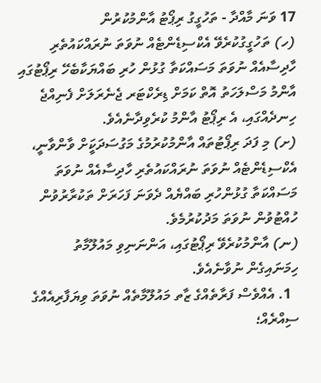17 ވަނަ މާއްދާ - ތަހުގީގު ރިޕޯޓު އާންމުކުރުން
(ހ) ތަހުގީގުކުރެވޭ އެކްސިޑެންޓެއް ނުވަތަ ނުރައްކައުތެރި ހާދިސާއެއް ނުވަތަ މަސައްކަތާ ގުޅުން ހުރި ބައްޔަކާބެހޭ ރިޕޯޓުގައި އާންމު މަސްލަހަތު އޮތް ކަމަށް ޑިރެކްޓަރ ޖެނެރަލަށް ފެނިއްޖެ ހިނދެއްގައި، އެ ރިޕޯޓު އާންމު ކުރެވިދާނެއެވެ.
(ށ) މި ފަދަ ރިޕޯޓުތައް އާންމުކުރުމުގެ މަގުސަދަކީަށް ވާންވާނީ، އެކްސިޑެންޓެއް ނުވަތަ ނުރައްކައުތެރި ހާދިސާއެއް ނުވަތަ މަސައްކަތާ ގުޅުންހުރި ބައްޔެއް ދެވަނަ ފަހަރަށް ތަކުރާރުވުން ހުއްޓުވުން ނުވަތަ މަދުކުރުމެވެ.
(ނ) އާންމުކުރެވޭ ރިޕޯޓުގައި، އަންނަނިވި މައުލޫމާތު ހިމަނައިގެން ނުވާނެއެވެ.
  1. އެއްވެސް ފަރާތެއްގެ ޒާތ މައުލޫމާތެއް ނުވަތަ ވިޔަފާރިއެއްގެ ސިއްރެއް؛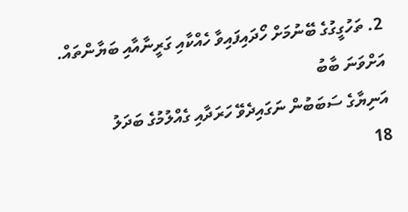2. ތަހުގީގުގެ ބޭނުމަށް ހޯދައިފައިވާ ހެއްކާއި ގަރީނާއާއި ބަޔާންތައް.
އަށްވަނަ ބާބު
އަނިޔާގެ ސަބަބުން ނަގައިދެވޭ ހަރަދާއި ގެއްލުމުގެ ބަދަލު
18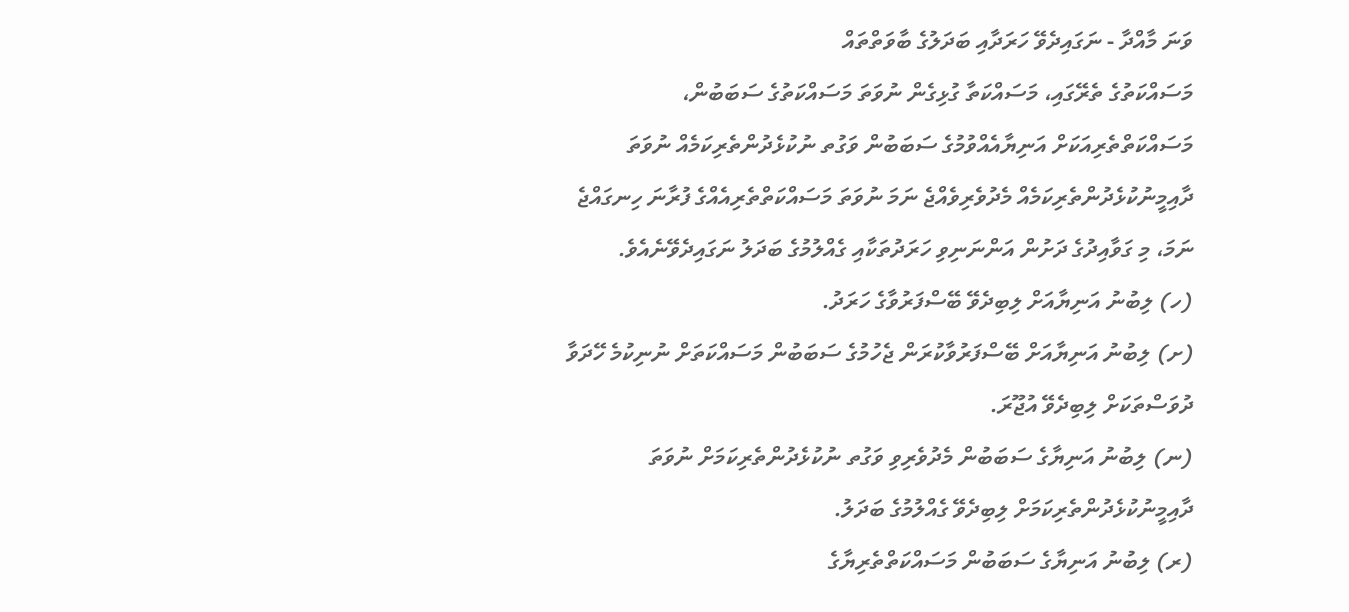ވަނަ މާއްދާ - ނަގައިދެވޭ ހަރަދާއި ބަދަލުގެ ބާވަތްތައް
މަސައްކަތުގެ ތެރޭގައި، މަސައްކަތާ ގުޅިގެން ނުވަތަ މަސައްކަތުގެ ސަބަބުން، މަސައްކަތްތެރިއަކަށް އަނިޔާއެއްވުމުގެ ސަބަބުން ވަގުތ ނުކުޅެދުންތެރިކަމެއް ނުވަތަ ދާއިމީނުކުޅެދުންތެރިކަމެއް މެދުވެރިވެއްޖެ ނަމަ ނުވަތަ މަސައްކަތްތެރިއެއްގެ ފުރާނަ ހިނގައްޖެ ނަމަ، މި ގަވާއިދުގެ ދަށުން އަންނަނިވި ހަރަދުތަކާއި ގެއްލުމުގެ ބަދަލު ނަގައިދެވޭނެއެވެ.
(ހ) ލިބުނު އަނިޔާއަށް ލިބިދެވޭ ބޭސްފަރުވާގެ ހަރަދު.
(ށ) ލިބުނު އަނިޔާއަށް ބޭސްފަރުވާކުރަން ޖެހުމުގެ ސަބަބުން މަސައްކަތަށް ނުނިކުމެ ހޭދަވާ ދުވަސްތަކަށް ލިބިދެވޭ އުޖޫރަ.
(ނ) ލިބުނު އަނިޔާގެ ސަބަބުން މެދުވެރިވި ވަގުތ ނުކުޅެދުންތެރިކަމަށް ނުވަތަ ދާއިމީނުކުޅެދުންތެރިކަމަށް ލިބިދެވޭ ގެއްލުމުގެ ބަދަލު.
(ރ) ލިބުނު އަނިޔާގެ ސަބަބުން މަސައްކަތްތެރިޔާގެ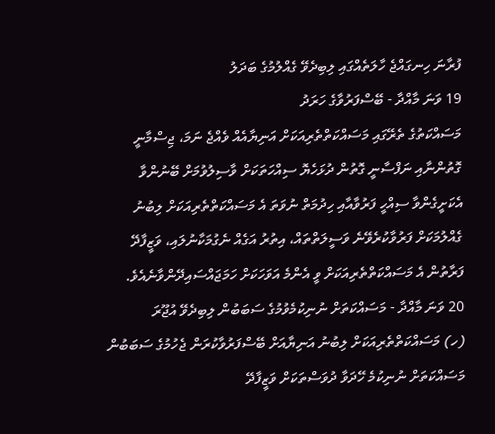ފުރާނަ ހިނގައްޖެ ހާލަތެއްގައި ލިބިދެވޭ ގެއްލުމުގެ ބަދަލު
19 ވަނަ މާއްދާ - ބޭސްފަރުވާގެ ހަރަދު
މަސައްކަތުގެ ތެރޭގައި މަސައްކަތްތެރިއަކަށް އަނިޔާއެއް ވެއްޖެ ނަމަ، ޖިސްމާނީ ގޮތުންނާއި ނަފްސާނީ ގޮތުން ދުޅަހެޔޮ ސިއްހަތަކަށް ވާސިލުވުމަށް ބޭނުންވާ އެކަށީގެންވާ ސިއްހީ ފަރުވާއާއި ހިދުމަތް ނުވަތަ އެ މަސައްކަތްތެރިއަކަށް ލިބުނު ގެއްލުމަކަށް ފަރުވާކުރެވޭނެ ވަސީލަތްތައް، އިތުރު އަގެއް ނެގުމަކާނުލައި، ވަޒީފާދޭ ފަރާތުން އެ މަސައްކަތްތެރިއަކަށް ވީ އެންމެ އަވަހަކަށް ހަމަޖައްސައިދޭންވާނެއެވެ.
20 ވަނަ މާއްދާ - މަސައްކަތަށް ނުނިކުމެވުމުގެ ސަބަބުން ލިބިދެވޭ އުޖޫރަ
(ހ) މަސައްކަތްތެރިއަކަށް ލިބުނު އަނިޔާއަށް ބޭސްފަރުވާކުރަން ޖެހުމުގެ ސަބަބުން މަސައްކަތަށް ނުނިކުމެ ހޭދަވާ ދުވަސްތަކަށް ވަޒީފާދޭ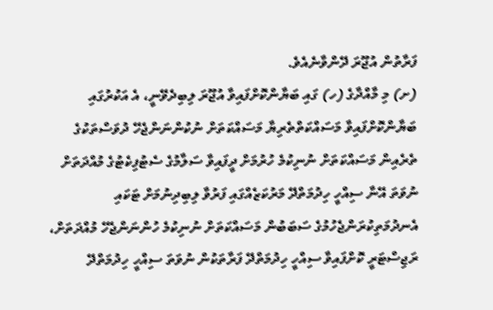ފަރާތުން އުޖޫރަ ދޭންވާނެއެވެ.
(ށ) މި މާއްދާގެ (ހ) ގައި ބަޔާންކޮށްފައިވާ އުޖޫރަ ލިބިދެވޭނީ، އެ އަކުރުގައި ބަޔާންކޮށްފައިވާ މަސައްކަތްތެރިޔާ މަސައްކަތަށް ނުކުންނަންޖެހޭ ދުވަސްތަކުގެ ތެރެއިން މަސައްކަތަށް ނުނިކުމެ ހުރުމަށް ދީފައިވާ ސަލާމުގެ ސެޓުފިކެޓުގެ މުއްދަތަށް ނުވަތަ އޭނާ ސިއްހީ ހިދުމަތްދޭ މަރުކަޒެއްގައި ފަރުވާ ލިބިދިނުމަށް ޓަކައި އެނދުމަތިކުރަންޖެހުމުގެ ސަބަބުން މަސައްކަތަށް ނުނިކުމެ ހުންނަންޖެހޭ މުއްދަތަށް، ރަޖިސްޓަރީ ކޮށްފައިވާ ސިއްހީ ހިދުމަތްދޭ ފަރާތަކުން ނުވަތަ ސިއްހީ ހިދުމަތްދޭ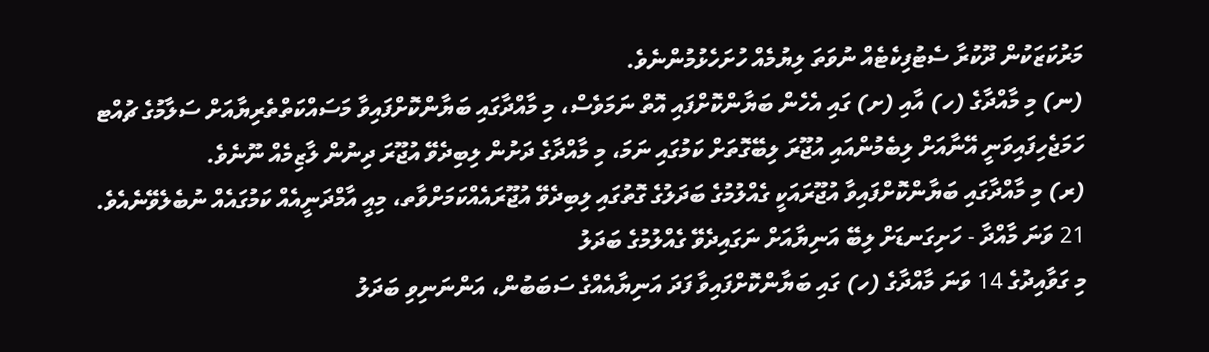މަރުކަޒަކުން ދޫކުރާ ސެޓުފިކެޓެއް ނުވަތަ ލިޔުމެއް ހުށަހެޅުމުންނެވެ.
(ނ) މި މާއްދާގެ (ހ) އާއި (ށ) ގައި އެހެން ބަޔާންކޮށްފައި އޮތް ނަމަވެސް، މި މާއްދާގައި ބަޔާންކޮށްފައިވާ މަސައްކަތްތެރިޔާއަށް ސަލާމުގެ ޗުއްޓ ހަމަޖެހިފައިވަނީ އޭނާއަށް ލިބެމުންއައި އުޖޫރަ ލިބޭގޮތަށް ކަމުގައި ނަމަ، މި މާއްދާގެ ދަށުން ލިބިދެވޭ އުޖޫރަ ދިނުން ލާޒިމެއް ނޫނެވެ.
(ރ) މި މާއްދާގައި ބަޔާންކޮށްފައިވާ އުޖޫރައަކީ ގެއްލުމުގެ ބަދަލުގެ ގޮތުގައި ލިބިދެވޭ އުޖޫރައެއްކަމަށްވާތ، މިއީ އާމްދަނީއެއް ކަމުގައެއް ނުބެލެވޭނެއެވެ.
21 ވަނަ މާއްދާ - ހަށިގަނޑަށް ލިބޭ އަނިޔާއަށް ނަގައިދެވޭ ގެއްލުމުގެ ބަދަލު
މި ގަވާއިދުގެ 14 ވަނަ މާއްދާގެ (ހ) ގައި ބަޔާންކޮށްފައިވާ ފަދަ އަނިޔާއެއްގެ ސަބަބުން، އަންނަނިވި ބަދަލު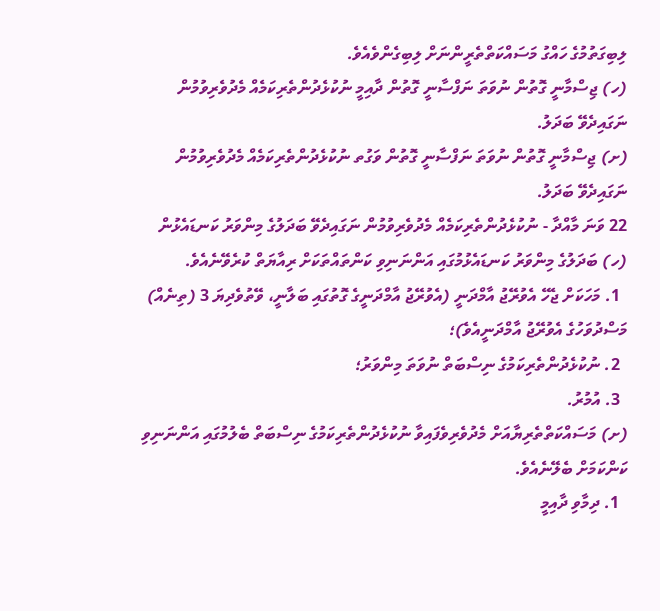ލިބިގަތުމުގެ ހައްގު މަސައްކަތްތެރީންނަށް ލިބިގެންވެއެވެ.
(ހ) ޖިސްމާނީ ގޮތުން ނުވަތަ ނަފްސާނީ ގޮތުން ދާއިމީ ނުކުޅެދުންތެރިކަމެއް މެދުވެރިވުމުން ނަގައިދެވޭ ބަދަލު.
(ށ) ޖިސްމާނީ ގޮތުން ނުވަތަ ނަފްސާނީ ގޮތުން ވަގުތ ނުކުޅެދުންތެރިކަމެއް މެދުވެރިވުމުން ނަގައިދެވޭ ބަދަލު.
22 ވަނަ މާއްދާ - ނުކުޅެދުންތެރިކަމެއް މެދުވެރިވުމުން ނަގައިދެވޭ ބަދަލުގެ މިންވަރު ކަނޑައެޅުން
(ހ) ބަދަލުގެ މިންވަރު ކަނޑައެޅުމުގައި އަންނަނިވި ކަންތައްތަކަށް ރިއާޔަތް ކުރެވޭނެއެވެ.
  1. މަހަކަށް ޖެހޭ އެވުރޭޖު އާމްދަނީ (އެވުރޭޖު އާމްދަނީގެ ގޮތުގައި ބަލާނީ، ވޭތުވެދިޔަ 3 (ތިނެއް) މަސްދުވަހުގެ އެވުރޭޖު އާމްދަނީއެވެ)؛
  2. ނުކުޅެދުންތެރިކަމުގެ ނިސްބަތް ނުވަތަ މިންވަރު؛
  3. އުމުރު.
(ށ) މަސައްކަތްތެރިޔާއަށް މެދުވެރިވެފައިވާ ނުކުޅެދުންތެރިކަމުގެ ނިސްބަތް ބެލުމުގައި އަންނަނިވި ކަންކަމަށް ބެލޭނެއެވެ.
  1. ދިމާވި ދާއިމީ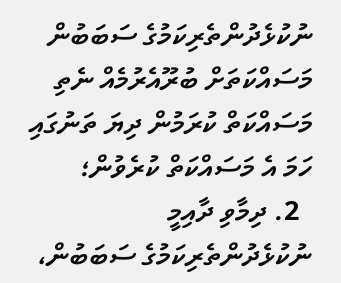ނުކުޅެދުންތެރިކަމުގެ ސަބަބުން މަސައްކަތަށް ބުރޫއެރުމެއް ނެތި މަސައްކަތް ކުރަމުން ދިޔަ ތަނުގައި ހަމަ އެ މަސައްކަތް ކުރެވުން؛
  2. ދިމާވި ދާއިމީ ނުކުޅެދުންތެރިކަމުގެ ސަބަބުން،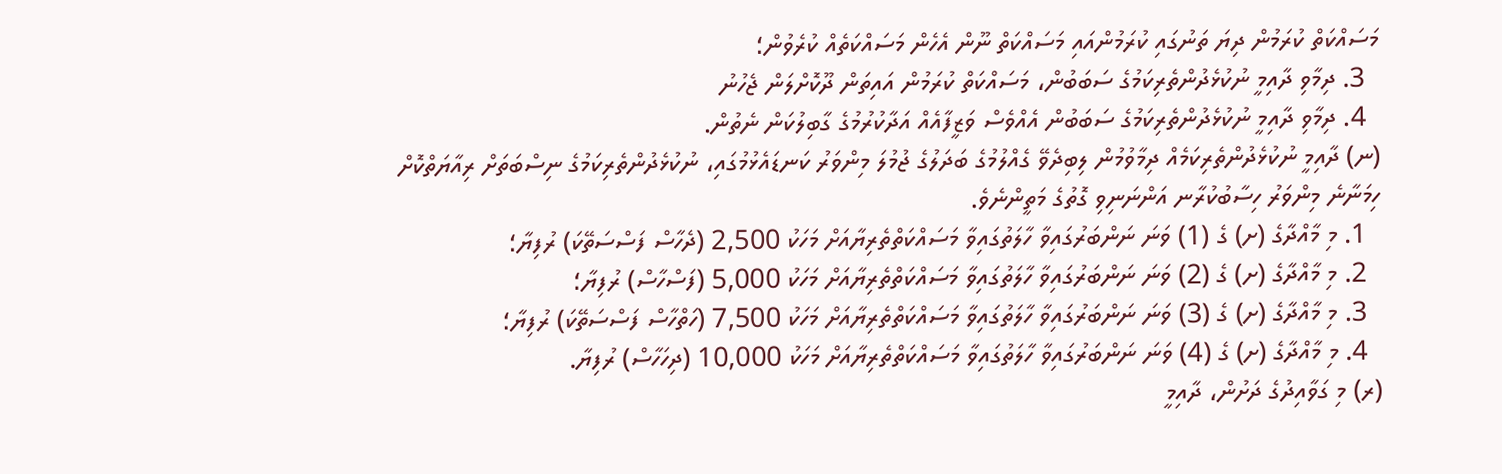މަސައްކަތް ކުރަމުން ދިޔަ ތަނުގައި ކުރަމުންއައި މަސައްކަތް ނޫން އެހެން މަސައްކަތެއް ކުރެވުން؛
  3. ދިމާވި ދާއިމީ ނުކުޅެދުންތެރިކަމުގެ ސަބަބުން، މަސައްކަތް ކުރަމުން އައިތަން ދޫކޮށްލަން ޖެހުނު
  4. ދިމާވި ދާއިމީ ނުކުޅެދުންތެރިކަމުގެ ސަބަބުން އެއްވެސް ވަޒީފާއެއް އަދާކުރުމުގެ ގާބިލުކަން ނެތުން.
(ނ) ދާއިމީ ނުކުޅެދުންތެރިކަމެއް ދިމާވުމުން ލިބިދެވޭ ގެއްލުމުގެ ބަދަލުގެ ޖުމުލަ މިންވަރު ކަނޑައެޅުމުގައި، ނުކުޅެދުންތެރިކަމުގެ ނިސްބަތަށް ރިއާޔަތްކޮށް ހިމަނާނެ މިންވަރު ހިސާބުކުރާނ އަންނަނިވި ގޮތުގެ މަތީންނެވެ.
  1. މި މާއްދާގެ (ށ) ގެ (1) ވަނަ ނަންބަރުގައިވާ ހާލަތުގައިވާ މަސައްކަތްތެރިޔާއަށް މަހަކު 2,500 (ދެހާސް ފަސްސަތޭކަ) ރުފިޔާ؛
  2. މި މާއްދާގެ (ށ) ގެ (2) ވަނަ ނަންބަރުގައިވާ ހާލަތުގައިވާ މަސައްކަތްތެރިޔާއަށް މަހަކު 5,000 (ފަސްހާސް) ރުފިޔާ؛
  3. މި މާއްދާގެ (ށ) ގެ (3) ވަނަ ނަންބަރުގައިވާ ހާލަތުގައިވާ މަސައްކަތްތެރިޔާއަށް މަހަކު 7,500 (ހަތްހާސް ފަސްސަތޭކަ) ރުފިޔާ؛
  4. މި މާއްދާގެ (ށ) ގެ (4) ވަނަ ނަންބަރުގައިވާ ހާލަތުގައިވާ މަސައްކަތްތެރިޔާއަށް މަހަކު 10,000 (ދިހަހާސް) ރުފިޔާ.
(ރ) މި ގަވާއިދުގެ ދަށުން، ދާއިމީ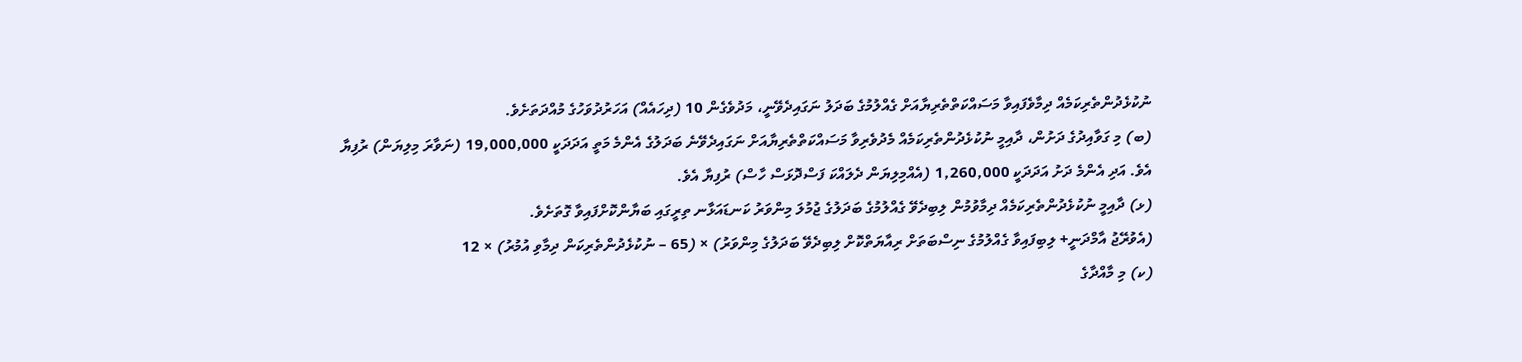ނުކުޅެދުންތެރިކަމެއް ދިމާވެފައިވާ މަސައްކަތްތެރިޔާއަށް ގެއްލުމުގެ ބަދަލު ނަގައިދެވޭނީ، މަދުވެގެން 10 (ދިހައެއް) އަހަރުދުވަހުގެ މުއްދަތަށެވެ.
(ބ) މި ގަވާއިދުގެ ދަށުން، ދާއިމީ ނުކުޅެދުންތެރިކަމެއް މެދުވެރިވާ މަސައްކަތްތެރިޔާއަށް ނަގައިދެވޭނެ ބަދަލުގެ އެންމެ މަތީ އަދަދަކީ 19,000,000 (ނަވާރަ މިލިޔަން) ރުފިޔާ އެވެ. އަދި އެންމެ ދަށު އަދަދަކީ 1,260,000 (އެއްމިލިޔަން ދެލައްކަ ފަސްދޮޅަސް ހާސް) ރުފިޔާ އެވެ.
(ޅ) ދާއިމީ ނުކުޅެދުންތެރިކަމެއް ދިމާވުމުން ލިބިދެވޭ ގެއްލުމުގެ ބަދަލުގެ ޖުމުލަ މިންވަރު ކަނޑައަޅާނ ތިރީގައި ބަޔާންކޮށްފައިވާ ގޮތަށެވެ.
(އެވުރޭޖު އާމްދަނީ+ ލިބިފައިވާ ގެއްލުމުގެ ނިސްބަތަށް ރިއާޔަތްކޮށް ލިބިދެވޭ ބަދަލުގެ މިންވަރު) × (65 – ނުކުޅެދުންތެރިކަން ދިމާވި އުމުރު) × 12
(ކ) މި މާއްދާގެ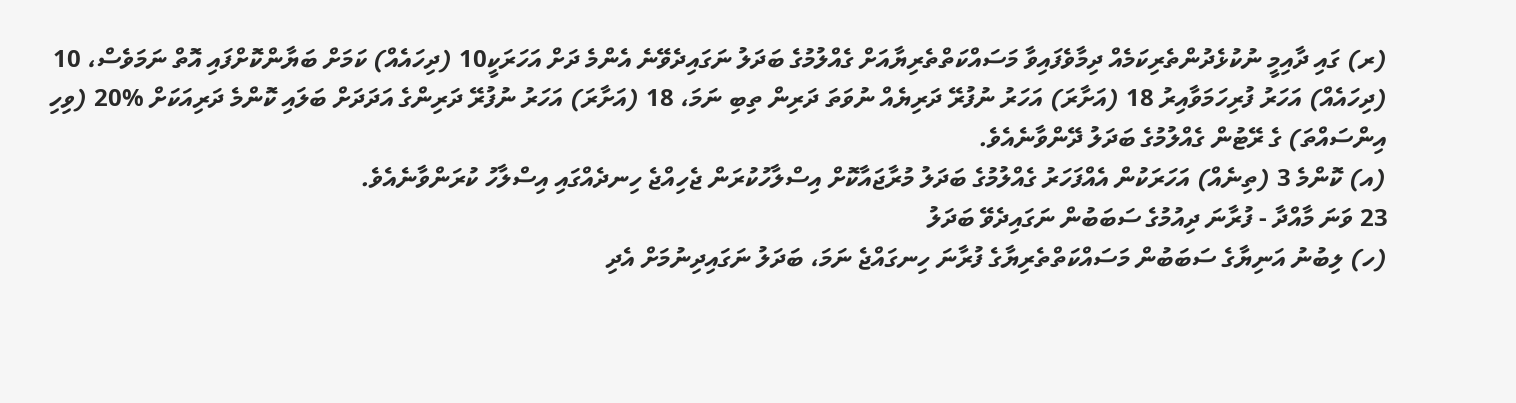(ރ) ގައި ދާއިމީ ނުކުޅެދުންތެރިކަމެއް ދިމާވެފައިވާ މަސައްކަތްތެރިޔާއަށް ގެއްލުމުގެ ބަދަލު ނަގައިދެވޭނެ އެންމެ ދަށް އަހަރަކީ10 (ދިހައެއް) ކަމަށް ބަޔާންކޮށްފައި އޮތް ނަމަވެސް، 10 (ދިހައެއް) އަހަރު ފުރިހަމަވާއިރު 18 (އަށާރަ) އަހަރު ނުފުރޭ ދަރިޔެއް ނުވަތަ ދަރިން ތިބި ނަމަ، 18 (އަށާރަ) އަހަރު ނުފުރޭ ދަރިންގެ އަދަދަށް ބަލައި ކޮންމެ ދަރިއަކަށް %20 (ވިހި އިންސައްތަ) ގެ ރޭޓުން ގެއްލުމުގެ ބަދަލު ދޭންވާނެއެވެ.
(އ) ކޮންމެ 3 (ތިނެއް) އަހަރަކުން އެއްފަހަރު ގެއްލުމުގެ ބަދަލު މުރާޖައާކޮށް އިސްލާހުކުރަން ޖެހިއްޖެ ހިނދެއްގައި އިސްލާހު ކުރަންވާނެއެވެ.
23 ވަނަ މާއްދާ - ފުރާނަ ދިއުމުގެ ސަބަބުން ނަގައިދެވޭ ބަދަލު
(ހ) ލިބުނު އަނިޔާގެ ސަބަބުން މަސައްކަތްތެރިޔާގެ ފުރާނަ ހިނގައްޖެ ނަމަ، ބަދަލު ނަގައިދިނުމަށް އެދި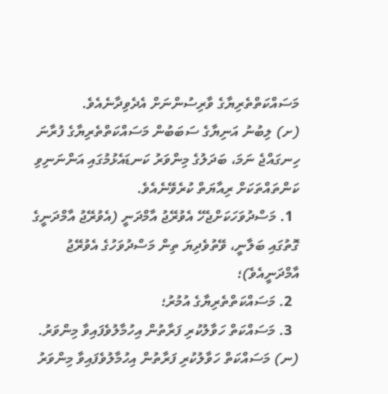މަސައްކަތްތެރިޔާގެ ވާރިސުންނަށް އެދެވިދާނެއެވެ.
(ށ) ލިބުނު އަނިޔާގެ ސަބަބުން މަސައްކަތްތެރިޔާގެ ފުރާނަ ހިނގައްޖެ ނަމަ، ބަދަލުގެ މިންވަރު ކަނޑައެޅުމުގައި އަންނަނިވި ކަންތައްތަކަށް ރިއާޔަތް ކުރެވޭނެއެވެ.
  1. މަސްދުވަހަކަށްޖެހޭ އެވުރޭޖު އާމްދަނީ (އެވުރޭޖު އާމްދަނީގެ ގޮތުގައި ބަލާނީ، ވޭތުވެދިޔަ ތިން މަސްދުވަހުގެ އެވުރޭޖު އާމްދަނީއެވެ)؛
  2. މަސައްކަތްތެރިޔާގެ އުމުރު؛
  3. މަސައްކަތް ހަވާލުކުރި ފަރާތުން އިހުމާލުވެފައިވާ މިންވަރު.
(ނ) މަސައްކަތް ހަވާލުކުރި ފަރާތުން އިހުމާލުވެފައިވާ މިންވަރު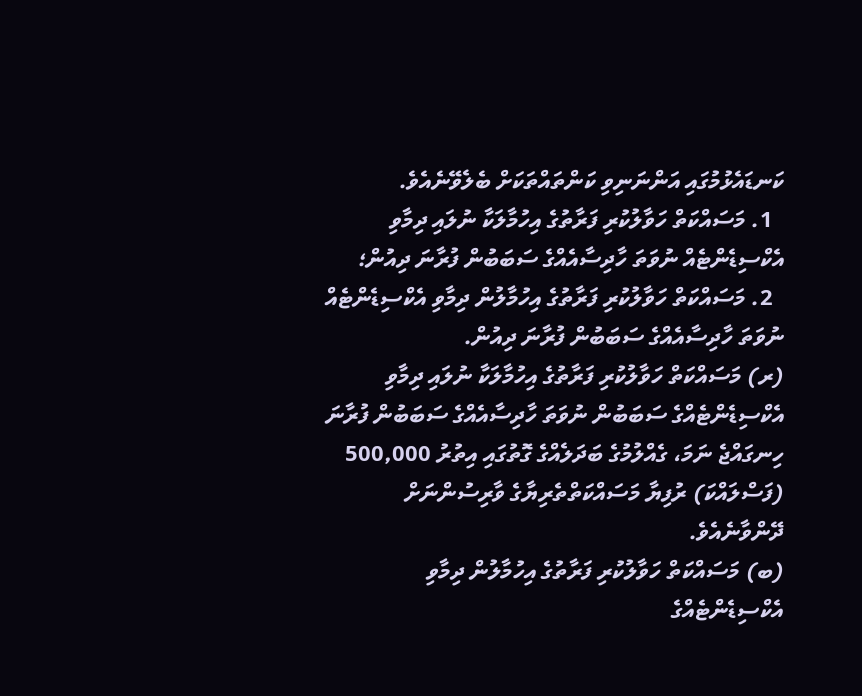ކަނޑައެޅުމުގައި އަންނަނިވި ކަންތައްތަކަށް ބެލެވޭނެއެވެ.
  1. މަސައްކަތް ހަވާލުކުރި ފަރާތުގެ އިހުމާލަކާ ނުލައި ދިމާވި އެކްސިޑެންޓެއް ނުވަތަ ހާދިސާއެއްގެ ސަބަބުން ފުރާނަ ދިއުން؛
  2. މަސައްކަތް ހަވާލުކުރި ފަރާތުގެ އިހުމާލުން ދިމާވި އެކްސިޑެންޓެއް ނުވަތަ ހާދިސާއެއްގެ ސަބަބުން ފުރާނަ ދިއުން.
(ރ) މަސައްކަތް ހަވާލުކުރި ފަރާތުގެ އިހުމާލަކާ ނުލައި ދިމާވި އެކްސިޑެންޓެއްގެ ސަބަބުން ނުވަތަ ހާދިސާއެއްގެ ސަބަބުން ފުރާނަ ހިނގައްޖެ ނަމަ، ގެއްލުމުގެ ބަދަލެއްގެ ގޮތުގައި އިތުރު 500,000 (ފަސްލައްކަ) ރުފިޔާ މަސައްކަތްތެރިޔާގެ ވާރިސުންނަށް ދޭންވާނެއެވެ.
(ބ) މަސައްކަތް ހަވާލުކުރި ފަރާތުގެ އިހުމާލުން ދިމާވި އެކްސިޑެންޓެއްގެ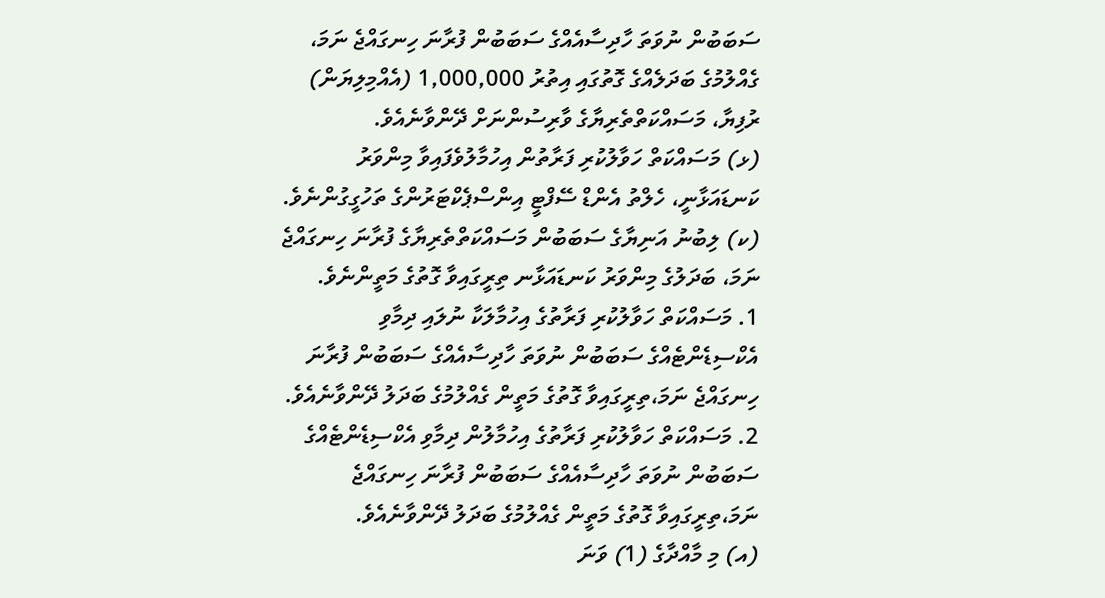ސަބަބުން ނުވަތަ ހާދިސާއެއްގެ ސަބަބުން ފުރާނަ ހިނގައްޖެ ނަމަ، ގެއްލުމުގެ ބަދަލެއްގެ ގޮތުގައި އިތުރު 1,000,000 (އެއްމިލިޔަން) ރުފިޔާ، މަސައްކަތްތެރިޔާގެ ވާރިސުންނަށް ދޭންވާނެއެވެ.
(ޅ) މަސައްކަތް ހަވާލުކުރި ފަރާތުން އިހުމާލުވެފައިވާ މިންވަރު ކަނޑައަޅާނީ، ހެލްތު އެންޑް ސޭފްޓީ އިންސްޕެކްޓަރުންގެ ތަހުގީގުންނެވެ.
(ކ) ލިބުނު އަނިޔާގެ ސަބަބުން މަސައްކަތްތެރިޔާގެ ފުރާނަ ހިނގައްޖެ ނަމަ، ބަދަލުގެ މިންވަރު ކަނޑައަޅާނ ތިރީގައިވާ ގޮތުގެ މަތީންނެވެ.
1. މަސައްކަތް ހަވާލުކުރި ފަރާތުގެ އިހުމާލަކާ ނުލައި ދިމާވި އެކްސިޑެންޓެއްގެ ސަބަބުން ނުވަތަ ހާދިސާއެއްގެ ސަބަބުން ފުރާނަ ހިނގައްޖެ ނަމަ،ތިރީގައިވާ ގޮތުގެ މަތީން ގެއްލުމުގެ ބަދަލު ދޭންވާނެއެވެ.
2. މަސައްކަތް ހަވާލުކުރި ފަރާތުގެ އިހުމާލުން ދިމާވި އެކްސިޑެންޓެއްގެ ސަބަބުން ނުވަތަ ހާދިސާއެއްގެ ސަބަބުން ފުރާނަ ހިނގައްޖެ ނަމަ،ތިރީގައިވާ ގޮތުގެ މަތީން ގެއްލުމުގެ ބަދަލު ދޭންވާނެއެވެ.
(އ) މި މާއްދާގެ (1) ވަނަ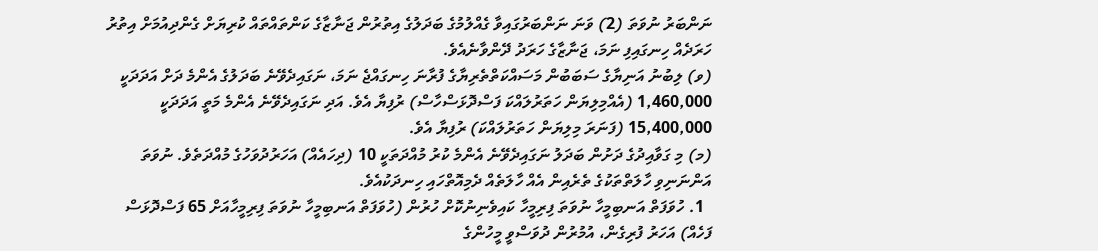ނަންބަރު ނުވަތަ (2) ވަނަ ނަންބަރުގައިވާ ގެއްލުމުގެ ބަދަލުގެ އިތުރުން ޖަނާޒާގެ ކަންތައްތައް ކުރިޔަށް ގެންދިއުމަށް އިތުރު ހަރަދެއް ހިނގައިފި ނަމަ، ޖަނާޒާގެ ހަރަދު ދޭންވާނެއެވެ.
(ވ) ލިބުނު އަނިޔާގެ ސަބަބުން މަސައްކަތްތެރިޔާގެ ފުރާނަ ހިނގައްޖެ ނަމަ، ނަގައިދެވޭނެ ބަދަލުގެ އެންމެ ދަށް އަދަދަކީ 1,460,000 (އެއްމިލިޔަން ހަތަރުލައްކަ ފަސްދޮޅަސްހާސް) ރުފިޔާ އެވެ. އަދި ނަގައިދެވޭނެ އެންމެ މަތީ އަދަދަކީ 15,400,000 (ފަނަރަ މިލިޔަން ހަތަރުލައްކަ) ރުފިޔާ އެވެ.
(މ) މި ގަވާއިދުގެ ދަށުން ބަދަލު ނަގައިދެވޭނެ އެންމެ ކުރު މުއްދަތަކީ 10 (ދިހައެއް) އަހަރުދުވަހުގެ މުއްދަތެވެ. ނުވަތަ އަންނަނިވި ހާލަތްތަކުގެ ތެރެއިން އެއް ހާލަތެއް ދެމިއޮތްހައި ހިނދަކުއެވެ.
  1. ހުވަފަތް އަނބިމީހާ ނުވަތަ ފިރިމީހާ ކައިވެނިނުކޮށް ހުރުން (ހުވަފަތް އަނބިމީހާ ނުވަތަ ފިރިމީހާއަށް 65 ފަސްދޮޅަސް ފަހެއް) އަހަރު ފުރިގެން، އުމުރުން ދުވަސްވީ މީހުންގެ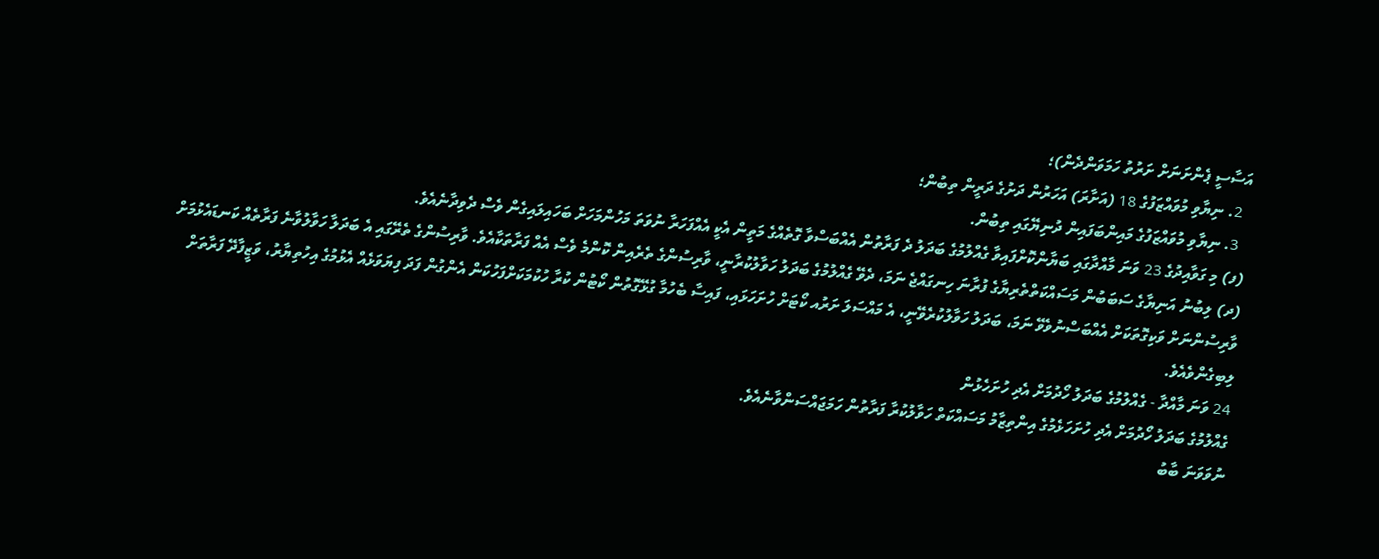އަސާސީ ޕެންށަނަށް ށަރުތު ހަމަވަންދެން)؛
  2. ނިޔާވި މުވައްޒަފުގެ 18 (އަށާރަ) އަހަރުން ދަށުގެ ދަރީން ތިބުން؛
  3. ނިޔާވި މުވައްޒަފުގެ މައިންބަފައިން ދުނިޔޭގައި ތިބުން.
(ފ) މި ގަވާއިދުގެ 23 ވަނަ މާއްދާގައި ބަޔާންކޮށްފައިވާ ގެއްލުމުގެ ބަދަލު ދެ ފަރާތުން އެއްބަސްވާ ގޮތެއްގެ މަތީން އެކީ އެއްފަހަރާ ނުވަތަ މަހުންމަހަށް ބަހައިލައިގެން ވެސް ދެވިދާނެއެވެ.
(ދ) ލިބުނު އަނިޔާގެ ސަބަބުން މަސައްކަތްތެރިޔާގެ ފުރާނަ ހިނގައްޖެ ނަމަ، ދެވޭ ގެއްލުމުގެ ބަދަލު ހަވާލުކުރާނީ، ވާރިސުންގެ ތެރެއިން ކޮންމެ ވެސް އެއް ފަރާތަކާއެވެ. ވާރިސުންގެ ތެރޭގައި އެ ބަދަލާ ހަވާލުވާނެ ފަރާތެއް ކަނޑައެޅުމަށް ވާރިސުންނަށް ވަކިގޮތަކަށް އެއްބަސްނުވެވޭ ނަމަ، ބަދަލު ހަވާލުކުރެވޭނީ، އެ މައްސަލަ ށަރުއ ކޯޓަށް ހުށަހަޅައި، ފައިސާ ބެހުމާ ގުޅޭގޮތުން ކޯޓުން ކުރާ ހުކުމަކަށްފަހުކަން އެންގުން ފަދަ ފިޔަވަޅެއް އެޅުމުގެ އިހުތިޔާރު، ވަޒީފާދޭ ފަރާތަށް ލިބިގެންވެއެވެ.
24 ވަނަ މާއްދާ - ގެއްލުމުގެ ބަދަލު ހޯދުމަށް އެދި ހުށަހެޅުން
ގެއްލުމުގެ ބަދަލު ހޯދުމަށް އެދި ހުށަހަޅެމުގެ އިންތިޒާމު މަސައްކަތް ހަވާލުކުރާ ފަރާތުން ހަމަޖައްސަންވާނެއެވެ.
ނުވަވަނަ ބާބު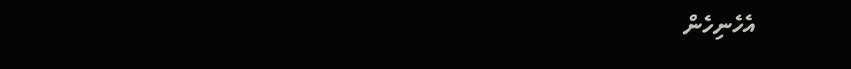އެހެނިހެން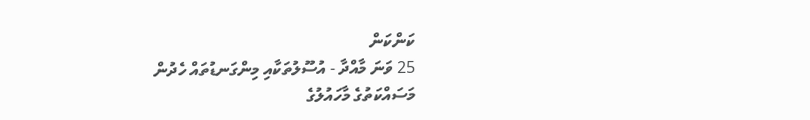ކަންކަން
25 ވަނަ މާއްދާ - އުސޫލުތަކާއި މިންގަނޑުތައް ހެދުން
މަސައްކަތުގެ މާހައުލުގެ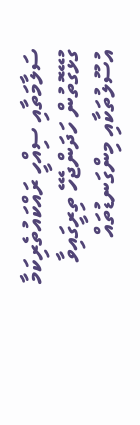ސަލާމަތާއި ސިއްހީ ރައްކައުތެރިކަމާ ގުޅޭގޮތުން ހަދަންޖެހޭ ތިރީގައިވާ އުސޫލުތަކާއި މިންގަނޑުތައް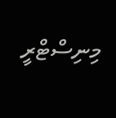މިނިސްޓްރީ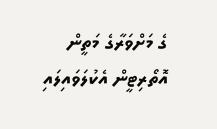ގެ މަށްވަރާގެ މަތީން އޮތޯރިޓީން އެކުލަވައިލައި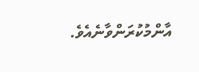އާންމުކުރަންވާނެއެވެ.